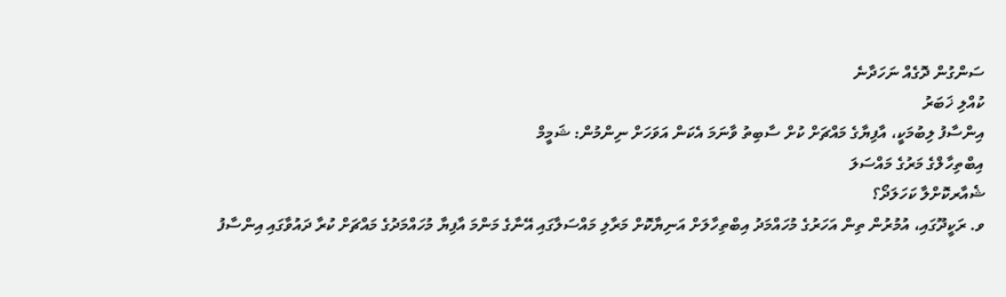ސަންގުން ދޮގެއް ނަހަދާނެ
ކުއްލި ޚަބަރު
އިންސާފު ލިބުމަކީ، އާފިޔާގެ މައްޗަށް ކުށް ސާބިތު ވާނަމަ އެކަން އަވަހަށް ނިންމުން: ޝަމީމް
އިބްތިހާލްގެ މަރުގެ މައްސަލަ
ޝެއާރކޮށްލާ ކަހަލަދޯ؟
ވ. ރަކީދޫގައި، އުމުރުން ތިން އަހަރުގެ މުހައްމަދު އިބްތިހާލަށް އަނިޔާކޮށް މަރާލި މައްސަލާގައި އޭނާގެ މަންމަ އާފިޔާ މުހައްމަދުގެ މައްޗަށް ކުރާ ދައުވާގައި އިންސާފު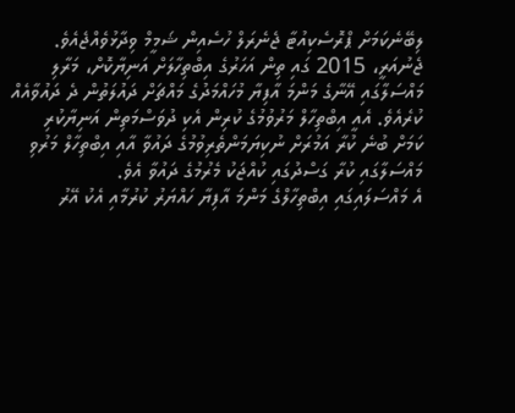ލިބޭނެކަމަށް ޕްރޮސެކިއުޓާ ޖެނެރަލް ހުސެއިން ޝަމީމް ވިދާޅުވެއްޖެއެވެ.
ޖެނުއަރީ، 2015 ގައި ތިން އަހަރުގެ އިބްތިހާލަށް އަނިޔާކޮށް، މަރާލި މައްސަލާގައި އޭނާގެ މަންމަ އާފިޔާ މުހައްމަދުގެ މައްޗަށް ދައުލަތުން ދެ ދައުވާއެއް ކުރެއެވެ. އެއީ އިބްތިހާލް މަރުވުމުގެ ކުރިން އެކި ދުވަސްމަތިން އަނިޔާކުރި ކަމަށް ބުނެ ކުރާ އަމުރަށް ނުކިޔަމަންތެރިވުމުގެ ދައުވާ އާއި އިބްތިހާލް މަރުވި މައްސަލާގައި ކުރާ ގަސްދުގައި ކުއްޖަކު މެރުމުގެ ދައުވާ އެވެ.
އެ މައްސަލައިގައި އިބްތިހާލްގެ މަންމަ އާފިޔާ ހައްޔަރު ކުރުމާއި އެކު އޭރު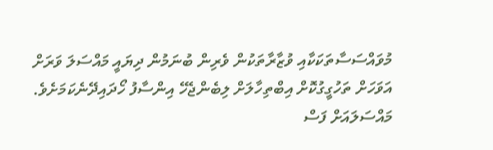މުވައްސަސާތަކަކާއި ވުޒާރާތަކުން ވެރިން ބުނަމުން ދިޔައީ މައްސަލަ ވަރަށް އަވަހަށް ތަހުގީގުކޮށް އިބްތިހާލަށް ލިބެންޖެހޭ އިންސާފު ހޯދައިދޭނެކަމަށެވެ. މައްސަލައަށް ފަސް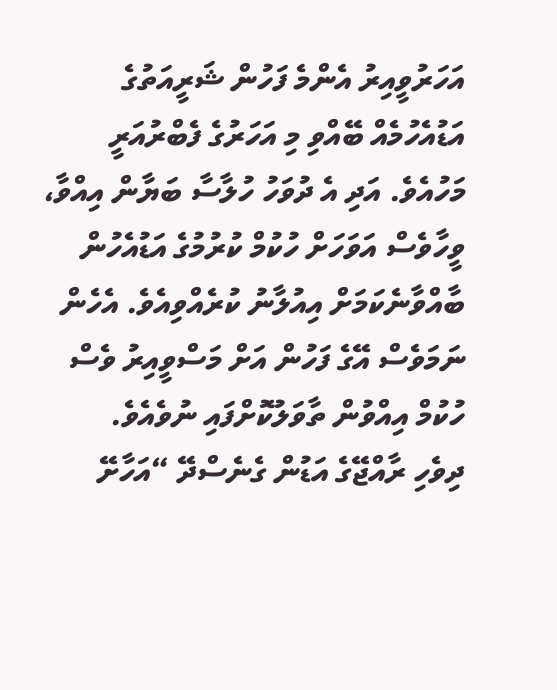އަހަރުވީއިރު އެންމެ ފަހުން ޝަރީއަތުގެ އަޑުއެހުމެއް ބޭއްވި މި އަހަރުގެ ފެބްރުއަރީ މަހުއެވެ. އަދި އެ ދުވަހު ހުލާސާ ބަޔާން އިއްވާ، ވީހާވެސް އަވަހަށް ހުކުމް ކުރުމުގެ އަޑުއެހުން ބާއްވާނެކަމަށް އިއުލާނު ކުރެއްވިއެވެ. އެހެން ނަމަވެސް އޭގެ ފަހުން އަށް މަސްވީއިރު ވެސް ހުކުމް އިއްވުން ތާވަލުކޮށްފައި ނުވެއެވެ.
ދިވެހި ރާއްޖޭގެ އަޑުން ގެނެސްދޭ “އަހާށޭ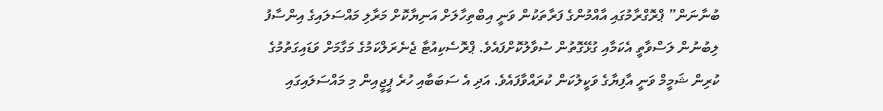ބުނާނަން” ޕްރޮގްރާމުގައި އާއްމުންގެ ފަރާތަކުން ވަނީ އިބްތިހާލަށް އަނިޔާކޮށް މަރާލި މައްސަލައިގެ އިންސާފު ލިބުނުން ލަސްވާތީ އެކަމާއި ގުޅޭގޮތުން ސުވާލުކޮށްފައެވެ. ޕްރޮސެކިއުޓާ ޖެނެރަލްކަމުގެ މަގާމަށް ވަޑައިގަތުމުގެ ކުރިން ޝަމީމް ވަނީ އާފިޔާގެ ވަކީލުކަން ކުރައްވާފައެވެ. އަދި އެ ސަބަބާއި ހުރެ ޕީޖީއިން މި މައްސަލައިގައި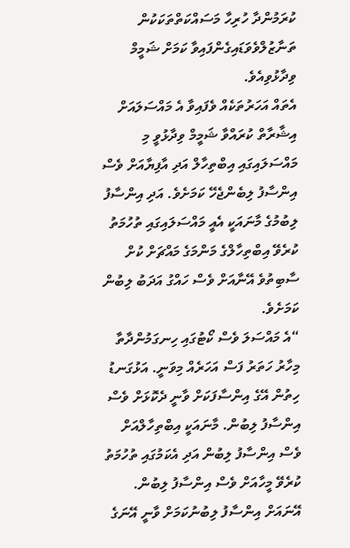ކުރަމުންދާ ހުރިހާ މަސައްކަތްތަކަކުން ތަނާޒުލްވެވަޑައިގެންފައިވާ ކަމަށް ޝަމީމް ވިދާޅުވިއެވެ.
އެތައް އަހަރުތަކެއް ވެފައިވާ އެ މައްސަލައަށް އިޝާރާތް ކުރައްވާ ޝަމީމް ވިދާޅުވީ މި މައްސަލައިގައި އިބްތިހާލް އަދި އާފިޔާއަށް ވެސް އިންސާފު ލިބެންޖެހޭ ކަމަށެވެ. އަދި އިންސާފު ލިބުމުގެ މާނައަކީ އެއީ މައްސަލައިގައި ތުހުމަތު ކުރެވޭ އިބްތިހާލްގެ މަންމަގެ މައްޗަށް ކުށް ސާބިތުވެ އޭނާއަށް ވެސް ހައްގު އަދަބު ލިބުން ކަމަށެވެ.
“އެ މައްސަލަ ވެސް ކޯޓުގައި ހިނގަމުންދާތާ މިހާރު ހަތަރު ފަސް އަހަރެއް މިވަނީ. އަޅުގަނޑު ހިތުން އޭގެ އިންސާފަކަށް ވާނީ ދެކޮޅަށް ވެސް އިންސާފު ލިބުން. މާނައަކީ އިބްތިހާލްއަށް ވެސް އިންސާފު ލިބުން އަދި އެކަމުގައި ތުހުމަތު ކުރެވޭ މީހާއަށް ވެސް އިންސާފު ލިބުން. އޭނައަށް އިންސާފު ލިބުނުކަމަށް ވާނީ އޭނަގެ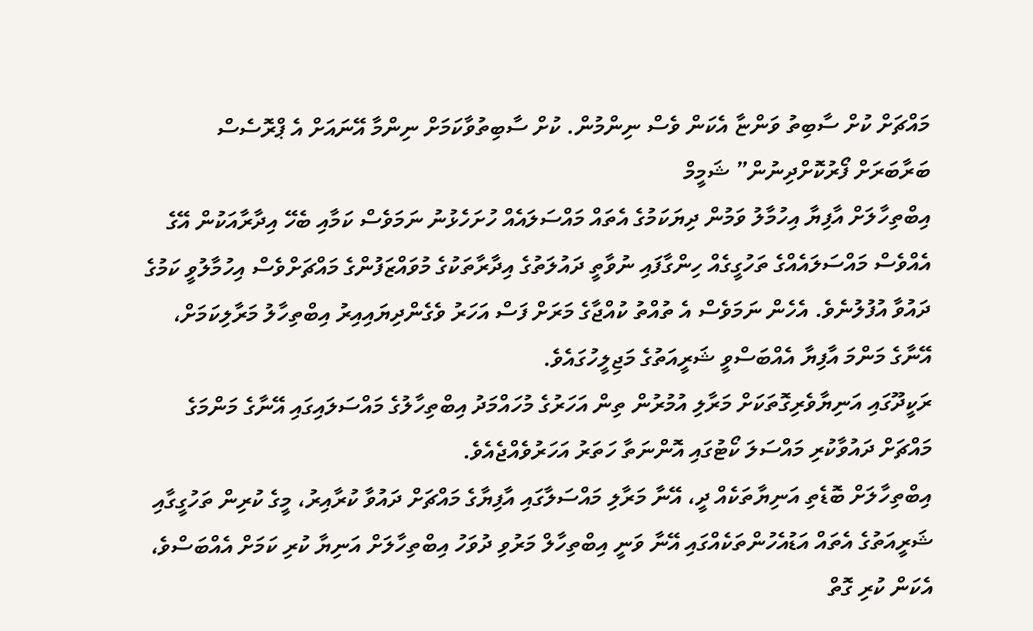މައްޗަށް ކުށް ސާބިތު ވަންޏާ އެކަން ވެސް ނިންމުން. ކުށް ސާބިތުވާކަމަށް ނިންމާ އޭނައަށް އެ ޕްރޮސެސް ބަރާބަރަށް ފޯރުކޮށްދިނުން” ޝަމީމް
އިބްތިހާލަށް އާފިޔާ އިހުމާލު ވަމުން ދިޔަކަމުގެ އެތައް މައްސަލައެއް ހުށަހެޅުނު ނަމަވެސް ކަމާއި ބެހޭ އިދާރާއަކުން އޭގެ އެއްވެސް މައްސަލައެއްގެ ތަހުގީގެއް ހިންގާފައި ނުވާތީ ދައުލަތުގެ އިދާރާތަކުގެ މުވައްޒަފުންގެ މައްޗަށްވެސް އިހުމާލުވީ ކަމުގެ ދައުވާ އުފުލުނެވެ. އެހެން ނަމަވެސް އެ ތުއްތު ކުއްޖާގެ މަރަށް ފަސް އަހަރު ވެގެންދިޔައިއިރު އިބްތިހާލު މަރާލިކަމަށް، އޭނާގެ މަންމަ އާފިޔާ އެއްބަސްވީ ޝަރީއަތުގެ މަޖިލީހުގައެވެ.
ރަކީދޫގައި އަނިޔާވެރިގޮތަކަށް މަރާލި އުމުރުން ތިން އަހަރުގެ މުހައްމަދު އިބްތިހާލުގެ މައްސަލައިގައި އޭނާގެ މަންމަގެ މައްޗަށް ދައުވާކުރި މައްސަލަ ކޯޓުގައި އޮންނަތާ ހަތަރު އަހަރުވެއްޖެއެވެ.
އިބްތިހާލަށް ބޮޑެތި އަނިޔާތަކެއް ދީ، އޭނާ މަރާލި މައްސަލާގައި އާފިޔާގެ މައްޗަށް ދައުވާ ކުރާއިރު، މީގެ ކުރިން ތަހުގީގާއި ޝަރީއަތުގެ އެތައް އަޑުއެހުންތަކެއްގައި އޭނާ ވަނީ އިބްތިހާލް މަރުވި ދުވަހު އިބްތިހާލަށް އަނިޔާ ކުރި ކަމަށް އެއްބަސްވެ، އެކަން ކުރި ގޮތް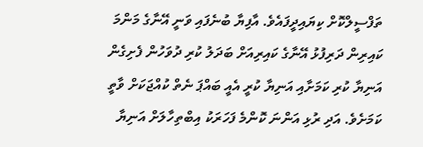ތަފްސީލްކޮށް ކިޔައިދީފައެވެ. އާފިޔާ ބުނެފައި ވަނީ އޭނާގެ މަންމަ ކައިރިން ދަރިފުޅު އޭނާގެ ކައިރިއަށް ބަދަލު ކުރި ދުވަހުން ފެށިގެން އަނިޔާ ކުރި ކަމަށާއި އަނިޔާ ކުރީ އެއީ ބައްޕަ ނެތް ކުއްޖަކަށް ވާތީ ކަމަށެވެ. އަދި ރުޅި އަންނަ ކޮންމެ ފަހަރަކު އިބްތިހާލަށް އަނިޔާ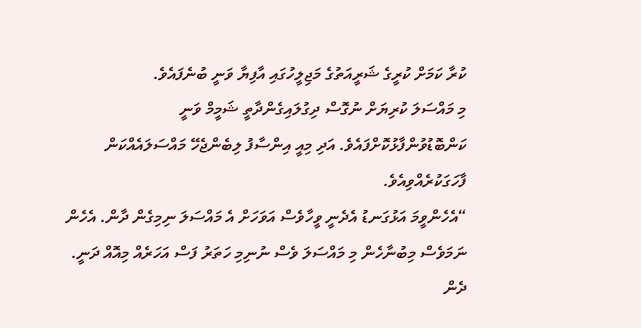ކުރާ ކަމަށް ކުރީގެ ޝަރީއަތުގެ މަޖިލީހުގައި އާފިޔާ ވަނީ ބުނެފައެވެ.
މި މައްސަލަ ކުރިޔަށް ނުގޮސް ދިގުލައިގެންދާތީ ޝަމީމް ވަނީ ކަންބޮޑުވުންފާޅުކޮށްފައެވެ. އަދި މިއީ އިންސާފު ލިބެންޖެހޭ މައްސަލައެއްކަން ފާހަގަކުރެއްވިއެވެ.
“އެހެންވީމަ އަޅުގަނޑު އެދެނީ ވީހާވެސް އަވަހަށް އެ މައްސަލަ ނިމިގެން ދާން. އެހެން ނަމަވެސް މިބުނާހެން މި މައްސަލަ ވެސް ނުނިމި ހަތަރު ފަސް އަހަރެއް މިއޮއް ދަނީ. ދެން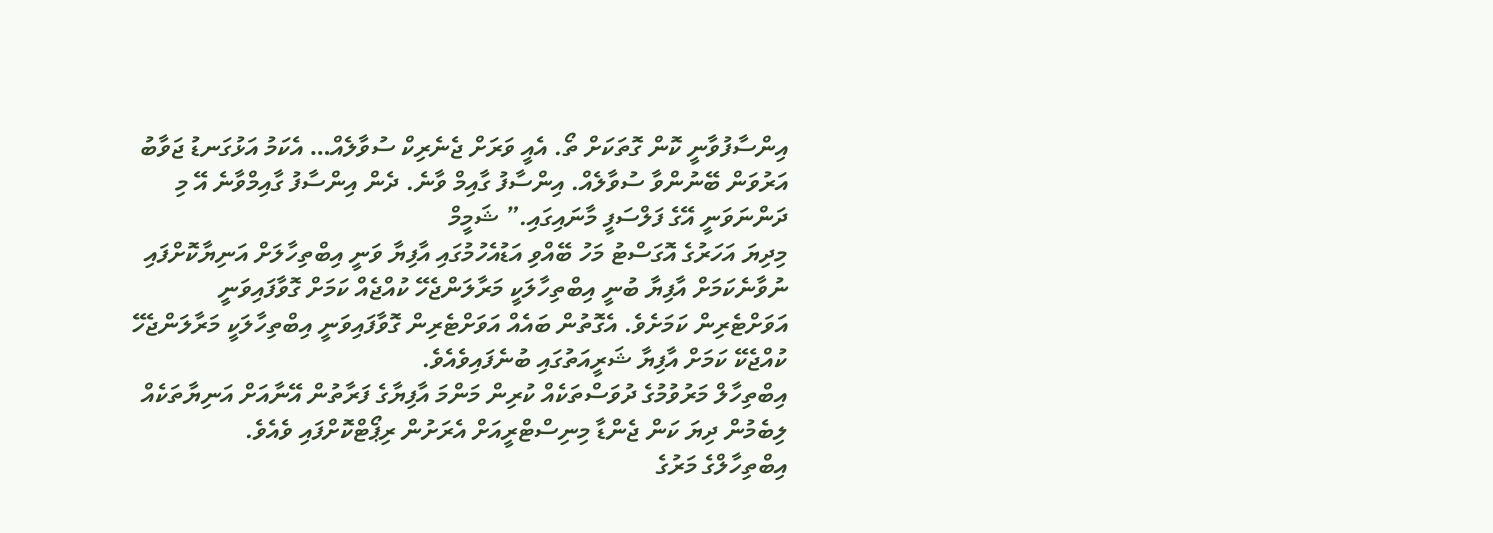އިންސާފުވާނީ ކޮން ގޮތަކަށް ތޯ. އެއީ ވަރަށް ޖެނެރިކް ސުވާލެއް… އެކަމު އަޅުގަނޑު ޖަވާބު އަރުވަން ބޭނުންވާ ސުވާލެއް. އިންސާފު ގާއިމް ވާނެ. ދެން އިންސާފު ގާއިމްވާނެ އޭ މި ދަންނަވަނީ އޭގެ ފަލްސަފީ މާނައިގައި.” ޝަމީމް
މިދިޔަ އަހަރުގެ އޮގަސްޓު މަހު ބޭއްވި އަޑުއެހުމުގައި އާފިޔާ ވަނީ އިބްތިހާލަށް އަނިޔާކޮށްފައި ނުވާނެކަމަށް އާފިޔާ ބުނީ އިބްތިހާލަކީ މަރާލަންޖެހޭ ކުއްޖެއް ކަމަށް ގޮވާފައިވަނީ އަވަށްޓެރިން ކަމަށެވެ. އެގޮތުން ބައެއް އަވަށްޓެރިން ގޮވާފައިވަނީ އިބްތިހާލަކީ މަރާލަންޖެހޭ ކުއްޖެކޭ ކަމަށް އާފިޔާ ޝަރީއަތުގައި ބުނެފައިވެއެވެ.
އިބްތިހާލް މަރުވުމުގެ ދުވަސްތަކެއް ކުރިން މަންމަ އާފިޔާގެ ފަރާތުން އޭނާއަށް އަނިޔާތަކެއް ލިބެމުން ދިޔަ ކަން ޖެންޑާ މިނިސްޓްރީއަށް އެރަށުން ރިޕޯޓްކޮށްފައި ވެއެވެ.
އިބްތިހާލްގެ މަރުގެ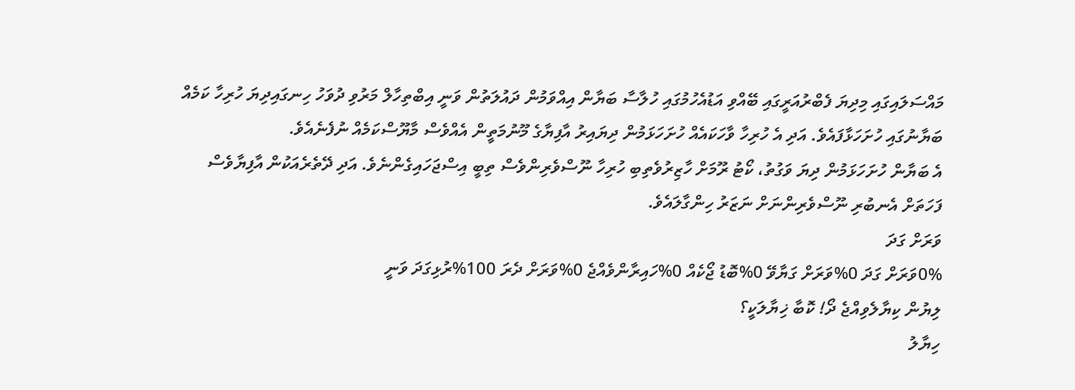މައްސަލައިގައި މިދިޔަ ފެބްރުއަރީގައި ބޭއްވި އަޑުއެހުމުގައި ހުލާސާ ބަޔާން އިއްވަމުން ދައުލަތުން ވަނީ އިބްތިހާލް މަރުވި ދުވަހު ހިނގައިދިޔަ ހުރިހާ ކަމެއް ބަޔާނުގައި ހުށަހަޅާފައެވެ. އަދި އެ ހުރިހާ ވާހަކައެއް ހުށަހަޅަމުން ދިޔައިރު އާފިޔާގެ މޫނުމަތީން އެއްވެސް މާޔޫސްކަމެއް ނުފެނެއެވެ.
އެ ބަޔާން ހުށަހަޅަމުން ދިޔަ ވަގުތު، ކޯޓު ރޫމަށް ހާޒިރުވެތިބި ހުރިހާ ނޫސްވެރިންވެސް ތިބީ އިސްޖަހައިގެންނެވެ. އަދި ދޭތެރެއަކުން އާފިޔާވެސް ފަހަތަށް އެނބުރި ނޫސްވެރިންނަށް ނަޒަރު ހިންގާލައެވެ.
ވަރަށް ގަދަ
0%ވަރަށް ގަދަ 0%ވަރަށް ގަޔާވޭ 0%ބޮޑު ޖޯކެއް 0%ހައިރާންވެއްޖެ 0%ވަރަށް ދެރަ 100%ރުޅިގަދަ ވަނީ
ލިޔުން ކިޔާލެވިއްޖެ ދޯ! ކޮބާ ޚިޔާލަކީ؟
ހިޔާލު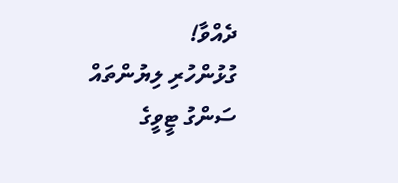ދެއްވާ!
ގުޅުންހުރި ލިޔުންތައް
ސަންގު ޓީވީގެ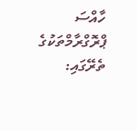ހާއްސަ ޕްރޮގްރާމްތަކުގެ ތެރޭގައި: